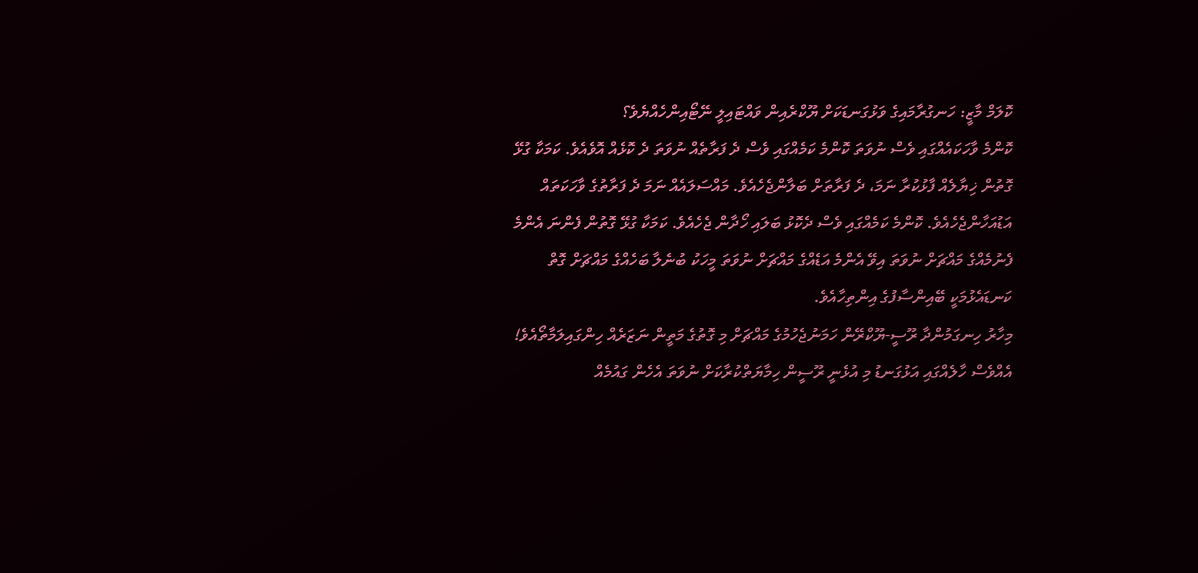ކޮލަމް މާޒީ: ހަނގުރާމައިގެ ވަޅުގަނޑަކަށް ޔޫކްރެއިން ވައްޓައިލީ ނޭޓޯއިންހެއްޔެވެ؟
ކޮންމެ ވާހަކައެއްގައި ވެސް ނުވަތަ ކޮންމެ ކަމެއްގައި ވެސް ދެ ފަރާތެއް ނުވަތަ ދެ ކޮޅެއް އޮވެއެވެ. ކަމަކާ ގުޅޭ ގޮތުން ޚިޔާލެއް ފާޅުކުރާ ނަމަ، ދެ ފަރާތަށް ބަލާންޖެހެއެވެ. މައްސަލައެއް ނަމަ ދެ ފަރާތުގެ ވާހަކަތައް އަޑުއަހާންޖެހެއެވެ. ކޮންމެ ކަމެއްގައި ވެސް ދެކޮޅު ބަލައި ހޯދާން ޖެހެއެވެ. ކަމަކާ ގުޅޭ ގޮތުން ފެންނަ އެންމެ ފެނުމެއްގެ މައްޗަށް ނުވަތަ އިވޭ އެންމެ އަޑެއްގެ މައްޗަށް ނުވަތަ މީހަކު ބުނެލާ ބަހެއްގެ މައްޗަށް ގޮތް ކަނޑައެޅުމަކީ ބޭއިންސާފުގެ އިންތިހާއެވެ.
މިހާރު ހިނގަމުންދާ ރޫސީ-ޔޫކްރޭން ހަމަނުޖެހުމުގެ މައްޗަށް މި ގޮތުގެ މަތީން ނަޒަރެއް ހިންގައިލަމާތޯއެވެ! އެއްވެސް ހާލެއްގައި އަޅުގަނޑު މި އުޅެނީ ރޫސީން ހިމާޔަތްކުރާކަށް ނުވަތަ އެހެން ގައުމެއް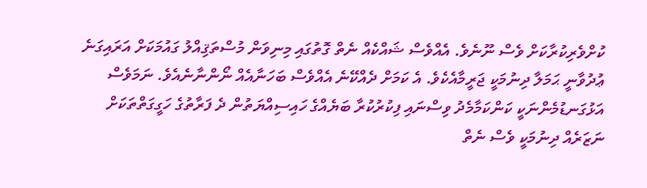ކުށްވެރިކުރާކަށް ވެސް ނޫނެވެ. އެއްވެސް ޝައްކެއް ނެތް ގޮތުގައި މިނިވަން މުސްތަޤިއްލު ގައުމަކަށް އަރައިގަނެ ޢުދުވާނީ ޙަމަލާ ދިނުމަކީ ޖަރީމާއެކެވެ. އެ ކަމަށް ދެއްކޭނެ އެއްވެސް ބަހަނާއެއް ނޯންނާނެއެވެ. ނަމަވެސް އަޅުގަނޑުމެންނަކީ ކަންކަމާމެދު ވިސްނައި ފިކުރުކުރާ ބަޔެއްގެ ހައިސިއްޔަތުން ދެ ފަރާތުގެ ހަގީގަތްތަކަށް ނަޒަރެއް ދިނުމަކީ ވެސް ނެތް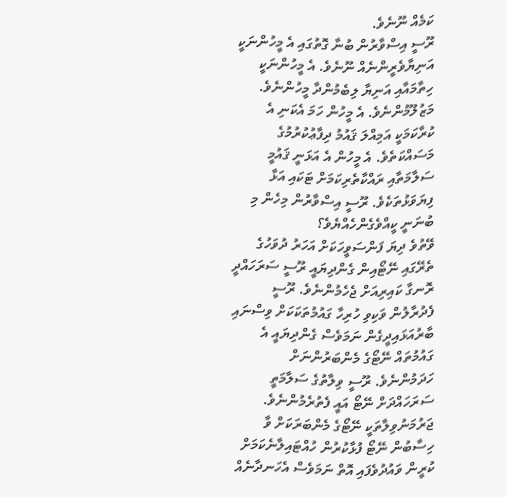ކަމެއް ނޫނެވެ.
ރޫސީ އިސްވާރުން ބުނާ ގޮތުގައި އެ މީހުންނަކީ އަނިޔާވެރީންނެއް ނޫނެވެ. އެ މީހުންނަކީ ހިތާމައާއި އަނިޔާ ލިބެމުންދާ މީހުންނެވެ. މަޒުލޫމުންނެވެ. އެ މީހުން ހަމަ އެކަނި އެ ކުރާކަމަކީ އަމިއްލަ ޤައުމު ދިފާޢުކުރުމުގެ މަސައްކަތެވެ. އެ މީހުން އެ އަޅަނީ ޤައުމީ ސަލާމަތާއި ރައްކާތެރިކަމަށް ޓަކައި އަޅާ ފިޔަވަޅުތަކެވެ. ރޫސީ އިސްވާރުން މިހެން މި ބުނަނީ ކީއްވެގެންހެއްޔެވެ؟
ވޭތުވެ ދިޔަ ފަންސަވީހަކަށް އަހަރު ދުވަހުގެ ތެރޭގައި ނޭޓޯއިން ގެންދިޔައީ ރޫސީ ސަރަހައްދީ ރޮނގާ ކައިރިއަށް ޖެހެމުންނެވެ. ރޫސީ ފެދުރާލުން ވަކިވި ހުރިހާ ގައުމުތަކަކަށް ވިސްނައި ބާރުއަޅައިދީގެން ނަމަވެސް ގެންދިޔައީ އެ ގައުމުތައް ނޭޓޯގެ މެންބަރުންނަށް ހަދަމުންނެވެ. ރޫސީ ވިލާތުގެ ސަލާމަތީ ސަރަހައްދަށް ނޭޓޯ އައީ ފެތުރެމުންނެވެ. ޖަރުމަނުވިލާތަކީ ނޭޓޯގެ މެންބަރަކަށް ވާ ހިސާބުން ނޭޓޯ ފުޅާކުރުން ހުއްޓައިލާނެކަމަށް ކުރީން ވައުދުވެފައި އޮތް ނަމަވެސް އެހަނދާނެއް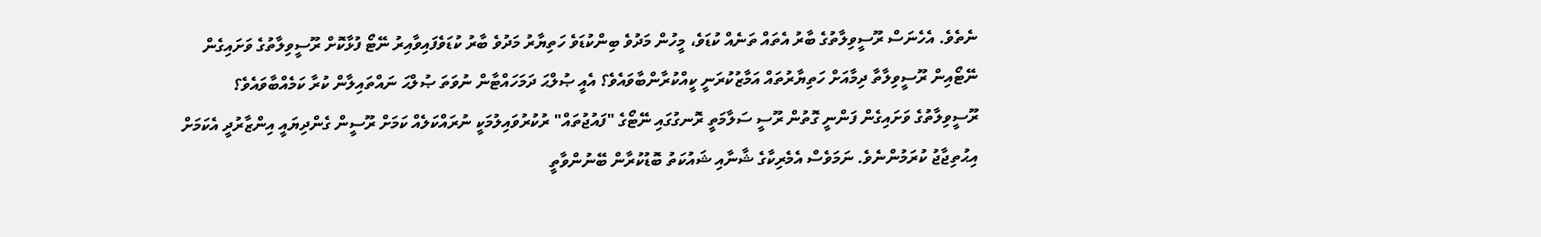ނެތެވެ. އެހެނަސް ރޫސީވިލާތުގެ ބާރު އެތައް ތަނެއް ކުޑަވެ، މީހުން މަދުވެ ބިންކުޑަވެ ހަތިޔާރު މަދުވެ ބާރު ކުޑަވެފައިވާއިރު ނޭޓޯ ފުޅާކޮށް ރޫސީވިލާތުގެ ވަށައިގެން ނޭޓޯއިން ރޫސީވިލާތާ ދިމާއަށް ހަތިޔާރުތައް އަމާޒުކުރަނީ ކީއްކުރާންބާވައެވެ؟ އެއީ ޞުލްޙަ ދަމަހައްޓާން ނުވަތަ ޞުލްޙަ ނައްތައިލާން ކުރާ ކަމެއްބާވައެވެ؟
ރޫސީވިލާތުގެ ވަށައިގެން ފަންނީ ގޮތުން ރޫސީ ސަލާމަތީ ރޮނގުގައި ނޭޓޯގެ "ފައުޖުތައް" ރުކުރުވައިލުމަކީ ނުރައްކަލެއް ކަމަށް ރޫސީން ގެންދިޔައީ އިންޒާރުދީ އެކަމަށް އިޙުތިޖާޖު ކުރަމުންނެވެ. ނަމަވެސް އެމެރިކާގެ ޝާނާއި ޝައުކަތު ބޮޑުކުރާން ބޭނުންވާތީ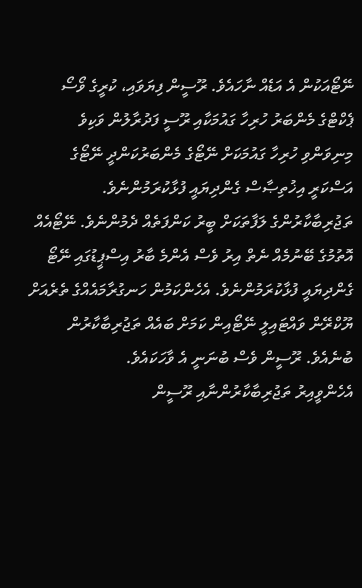ނޭޓޯއަކުން އެ އަޑެއް ނާހައެވެ. ރޫސީން ފިޔަވައި، ކުރީގެ ވޯސޯ ޕެކްޓްގެ މެންބަރު ހުރިހާ ގައުމަކާއި ރޫސީ ފަދުރާލުން ވަކިވެ މިނިވަންވި ހުރިހާ ގައުމަކަށް ނޭޓޯގެ މެންބަރުކަންދީ ނޭޓޯގެ އަސްކަރީ އިޚުތިޞާސް ގެންދިޔައީ ފުޅާކުރަމުންނެވެ. ތަޖުރިބާކާރުންގެ ލަފާތަކަށް ބީރު ކަންފަތެއް ދެމުންނެވެ. ނޭޓޯއެއް އޮތުމުގެ ބޭނުމެއް ނެތް އިރު ވެސް އެންމެ ބާރު އިސްޕީޑުގައި ނޭޓޯ ގެންދިޔައީ ފުޅާކުރަމުންނެވެ. އެހެންކަމުން ހަނގުރާމައެއްގެ ތެރެއަށް ޔޫކްރޭން ވައްޓައިލީ ނޭޓޯއިން ކަމަށް ބައެއް ތަޖުރިބާކާރުން ބުނެއެވެ. ރޫސީން ވެސް ބުނަނީ އެ ވާހަކައެވެ.
އެހެންވީއިރު ތަޖުރިބާކާރުންނާއި ރޫސީން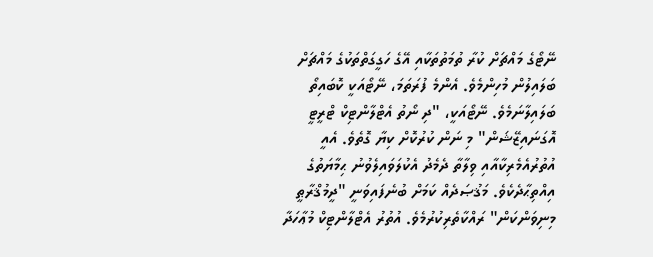ނޭޓޯގެ މައްޗަށް ކުރާ ތުމަތުތަކާއި އޭގެ ހަގީގަތްތަކުގެ މައްޗަށް ބަލައިލުން މުހިންމެވެ. އެންމެ ފުރަތަމަ، ނޭޓޯއަކީ ކޮބައިތޯ ބަލައިލާނަމެވެ. ނޭޓޯއަކީ، "ދި ނޯތު އެޓްލާންޓިކް ޓްރީޓީ އޮގަނައިޒޭޝަން" މި ނަން ކުރުކޮށް ކިޔާ ގޮތެވެ. އެއީ އުތުރުއެމެރިކާއާއި ވިލާތާ ދެމެދު އެކުލަވައިލެވުނު ޙިމާޔަތުގެ އިއްތިޙާދެކެވެ. މަޤުޞަދެއް ކަމަށް ބުނެފައިވަނީ "ދީމުޤްރާޠީ މިނިވަންކަން" ރައްކާތެރިކުރުމެވެ. އުތުރު އެޓްލާންޓިކް މުޢާހަދާ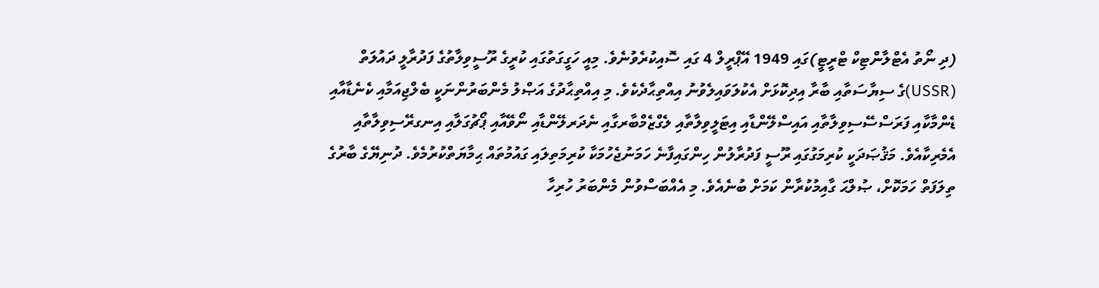(ދި ނޯތު އެޓްލާންޓިކް ޓްރީޓީ)ގައި 1949 އޭޕްރީލް 4 ގައި ސޮއިކުރެވުނެވެ. މިއީ ހަގީގަތުގައި ކުރީގެ ރޫސީވިލާތުގެ ފަދުރާލީ ދައުލަތް (USSR)ގެ ސިޔާސަތާއި ބާރާ އިދިކޮޅަށް އެކުލަވައިލެވުނު އިއްތިޙާދެކެވެ. މި އިއްތިޙާދުގެ އަޞްލު މެންބަރުންނަކީ ބެލްޖިއަމާއި ކެނެޑާއާއި ޑެންމާކާއި ފަރަސްސޭސިވިލާތާއި އައިސްލޭންޑާއި އިޓަލީވިލާތާއި ލެގްޒެމްބާރގާއި ނެދަރލޭންޑާއި ނޯވޭއާއި ޕޯޗުގަލާއި އިނގރޭސިވިލާތާއި އެމެރިކާއެވެ. މަޤުޞަދަކީ ކުރިމަގުގައި ރޫސީ ފަދުރާލުން ހިންގައިފާނެ ހަމަނުޖެހުމަކާ ކުރިމަތިލައި ގައުމުތައް ޙިމާޔަތްކުރުމެވެ. ދުނިޔޭގެ ބާރުގެ ތިލަފަތް ހަމަކޮށް، ޞުލްޙަ ގާއިމުކުރާން ކަމަށް ބުނެއެވެ. މި އެއްބަސްވުން މެންބަރު ހުރިހާ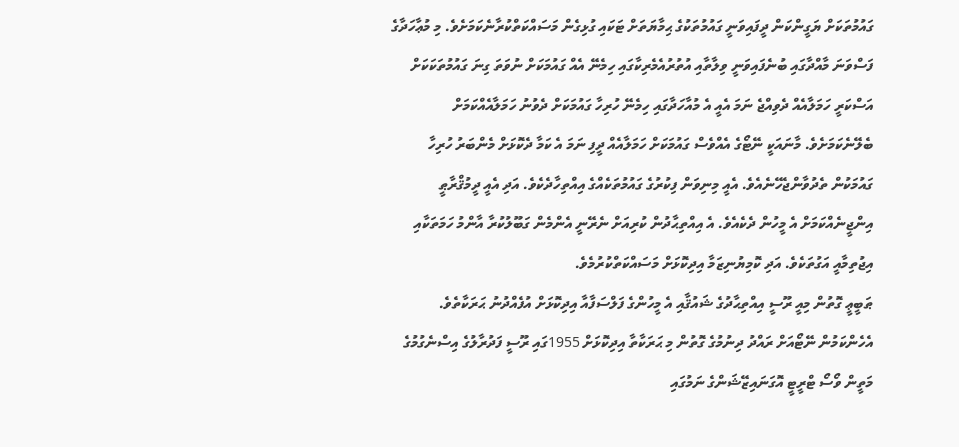ގައުމުތަކަށް ޔަގީންކަން ދީފައިވަނީ ގައުމުތަކުގެ ޙިމާޔަތަށް ޓަކައި ގުޅިގެން މަސައްކަތްކުރާނެކަމަށެވެ. މި މުޢާހަދާގެ ފަސްވަނަ މާއްދާގައި ބުނެފައިވަނީ ވިލާތާއި އުތުރުއެމެރިކާގައި ހިމެނޭ އެއް ގައުމަކަށް ނުވަތަ ގިނަ ގައުމުތަކަކަށް އަސްކަރީ ހަމަލާއެއް ދެވިއްޖެ ނަމަ އެއީ އެ މުއާހަދާގައި ހިމެނޭ ހުރިހާ ގައުމަކަށް ދެވުނު ހަމަލާއެއްކަމަށް ބެލޭނެކަމަށެވެ. މާނައަކީ ނޭޓޯގެ އެއްވެސް ގައުމަކަށް ހަމަލާއެއް ދީފި ނަމަ އެ ކަމާ ދެކޮޅަށް މެންބަރު ހުރިހާ ގައުމަކުން ތެދުވާންޖެހޭނެއެވެ. އެއީ މިނިވަން ފިކުރުގެ ގައުމުތަކެއްގެ އިއްތިހާދެކެވެ. އަދި އެއީ ދީމުޤްރާޠީ އިންޖީނެއްކަމަށް އެ މީހުން ދެކެއެވެ. އެ އިއްތިޙާދުން ކުރިއަށް ނެރޭނީ އެންމެން ގަބޫލުކުރާ އާންމު ހަމަތަކާއި އިޖުތިމާއީ އަގުތަކެވެ. އަދި ކޮމިޔުނިޒަމާ އިދިކޮޅަށް މަސައްކަތްކުރުމެވެ.
ޠަބީޢީ ގޮތުން މިއީ ރޫސީ އިއްތިޙާދުގެ ޝައުޤާއި އެ މީހުންގެ ފަލްސަފާއާ އިދިކޮޅަށް އުފެއްދުނު ޙަރަކާތެވެ. އެހެންކަމުން ނޭޓޯއަށް ރައްދު ދިނުމުގެ ގޮތުން މި ޙަރަކާތާ އިދިކޮޅަށް 1955ގައި ރޫސީ ފަދުރާލުގެ އިސްނެގުމުގެ މަތީން ވޯސޯ ޓްރީޓީ އޮގަނައިޒޭޝަންގެ ނަމުގައި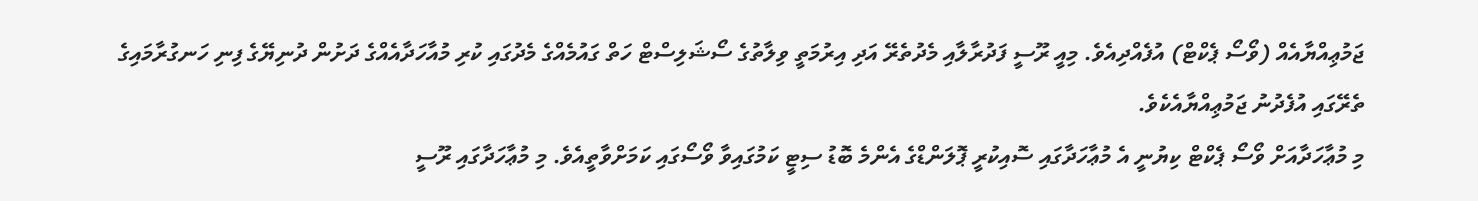ޖަމުޢިއްޔާއެއް (ވޯސޯ ޕެކްޓް) އުފެއްދިއެވެ. މިއީ ރޫސީ ފަދުރާލާއި މެދުތެރޭ އަދި އިރުމަތީ ވިލާތުގެ ސޯޝަލިސްޓް ހަތް ގައުމެއްގެ މެދުގައި ކުރި މުއާހަދާއެއްގެ ދަށުން ދުނިޔޭގެ ފިނި ހަނގުރާމައިގެ ތެރޭގައި އުފެދުނު ޖަމުޢިއްޔާއެކެވެ.
މި މުޢާހަދާއަށް ވޯސޯ ޕެކްޓް ކިޔުނީ އެ މުޢާހަދާގައި ސޮއިކުރީ ޕޮލަންޑްގެ އެންމެ ބޮޑު ސިޓީ ކަމުގައިވާ ވޯސޯގައި ކަމަށްވާތީއެވެ. މި މުޢާހަދާގައި ރޫސީ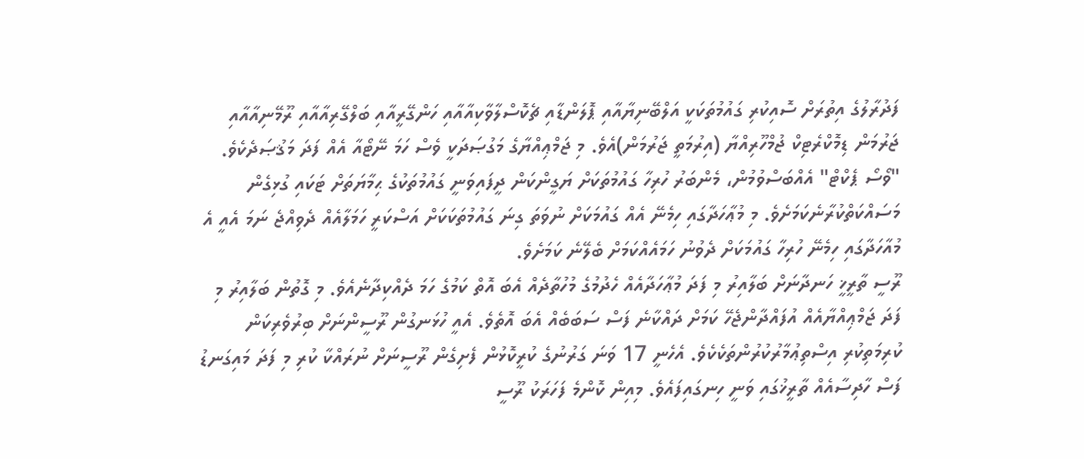ފަދުރާލުގެ އިތުރަށް ސޮއިކުރި ގައުމުތަކަކީ އަލްބޭނިޔާއާއި ޕޮލަންޑާއި ޗެކޮސްލާވާކިއާއާއި ހަންގޭރީއާއި ބަލްގޭރިއާއާއި ރޫމޭނިއާއާއި ޖަރުމަން ޑިމޮކްރެޓިކް ޖުމްހޫރިއްޔާ (އިރުމަތީ ޖަރުމަން)އެވެ. މި ޖަމްޢިއްޔާގެ މަގުޞަދަކީ ވެސް ހަމަ ނޭޓޯއާ އެއް ފަދަ މަޤުޞަދެކެވެ. "ވޯސޯ ޕެކްޓް" އެއްބަސްވުމުން، މެންބަރު ހުރިހާ ގައުމުތަކަށް ޔަގީންކަން ދީފައިވަނީ ގައުމުތަކުގެ ޙިމާޔަތަށް ޓަކައި ގުޅިގެން މަސައްކަތްކުރާނެކަމަށެވެ. މި މުޢާހަދާގައި ހިމެނޭ އެއް ގައުމަކަށް ނުވަތަ ގިނަ ގައުމުތަކަކަށް އަސްކަރީ ހަމަލާއެއް ދެވިއްޖެ ނަމަ އެއީ އެ މުއާހަދާގައި ހިމެނޭ ހުރިހާ ގައުމަކަށް ދެވުނު ހަމައެއްކަމަށް ބެލޭނެ ކަމަށެވެ.
ރޫސީ ތާރީޚީ ހަނދާނަށް ބަލާއިރު މި ފަދަ މުޢާހަދާއެއް ހެދުމުގެ މުހުތާދެއް އެބަ އޮތް ކަމުގެ ހަމަ ދެއްކިދާނެއެވެ. މި ގޮތުން ބަލާއިރު މި ފަދަ ޖަމްޢިއްޔާއެއް އުފައްދާންޖެހޭ ކަމަށް ދައްކާނެ ފަސް ސަބަބެއް އެބަ އޮތެވެ. އެއީ ހުޅަނގުން ރޫސީންނަށް ބިރުވެރިކަން ކުރިމަތިކުރި އިސްތިޢުމާރުކުރުންތަކެކެވެ. އެހެނީ 17 ވަނަ ގަރުނުގެ ކުރީކޮޅުން ފެށިގެން ރޫސީނަށް ނުރައްކާ ކުރި މި ފަދަ މައިގަނޑު ފަސް ހާދިސާއެއް ތާރީޚުގައި ވަނީ ހިނގައިފައެވެ. މިއިން ކޮންމެ ފަހަރަކު ރޫސީ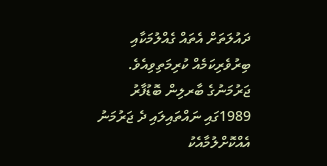ދައުލަތަށް އެތައް ގެއްލުމަކާއި ބިރުވެރިކަމެއް ކުރިމަތިވިއެވެ.
ޖަރުމަނުގެ ބާރލިން ބޮޑުފާރު 1989ގައި ނައްތައިލައި ދެ ޖަރުމަނު އެއްކޮށްލުމާއެކު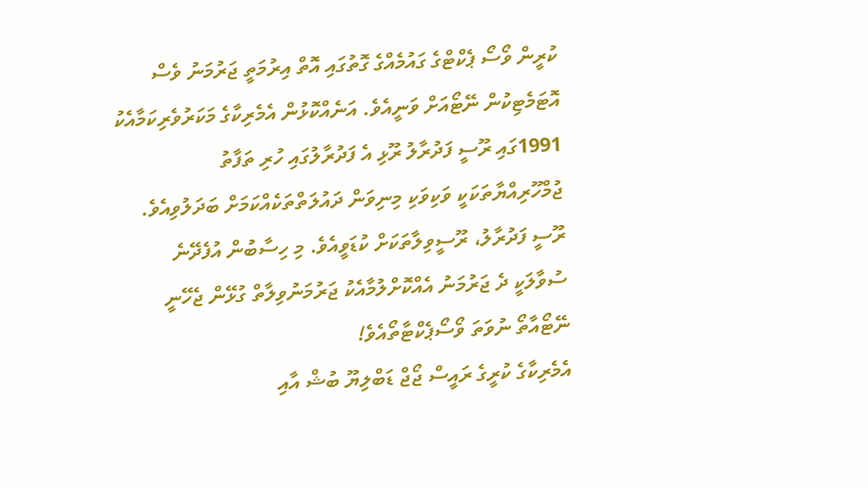ކުރީން ވޯސޯ ޕެކްޓްގެ ގައުމެއްގެ ގޮތުގައި އޮތް އިރުމަތީ ޖަރުމަނު ވެސް އޮޓަމެޓިކުން ނޭޓޯއަށް ވަނީއެވެ. އަނެއްކޮޅުން އެމެރިކާގެ މަކަރުވެރިކަމާއެކު 1991ގައި ރޫސީ ފަދުރާލު ރޫޅި އެ ފަދުރާލުގައި ހުރި ތަފާތު ޖުމްހޫރިއްޔާތަކަކީ ވަކިވަކި މިނިވަން ދައުލަތްތަކެއްކަމަށް ބަދަލުވިއެވެ. ރޫސީ ފަދުރާލު، ރޫސީވިލާތަކަށް ކުޑަވީއެވެ. މި ހިސާބުން އުފެދޭނެ ސުވާލަކީ ދެ ޖަރުމަނު އެއްކޮށްލުމާއެކު ޖަރުމަނުވިލާތް ގުޅޭން ޖެހޭނީ ނޭޓޯއާތޯ ނުވަތަ ވޯސޯޕެކްޓާތޯއެވެ!
އެމެރިކާގެ ކުރީގެ ރައީސް ޖޯޖް ޑަބްލިޔޫ ބުޝް އާއި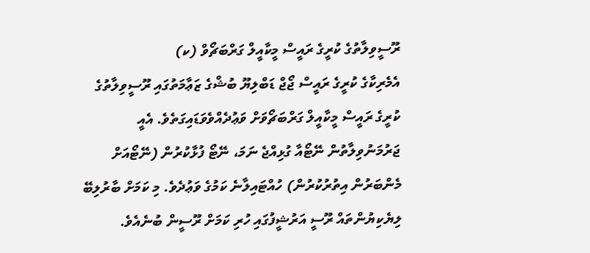ރޫސީވިލާތުގެ ކުރީގެ ރައީސް މީކާއީލް ގަރްބަޗޯވް (ކ)
އެމެރިކާގެ ކުރީގެ ރައީސް ޖޯޖް ޑަބްލިޔޫ ބުޝްގެ ޒަޢާމަތުގައި ރޫސީވިލާތުގެ ކުރީގެ ރައީސް މީކާއީލް ގަރްބަޗޯވަށް ވަޢުދެއްވެވަޑައިގަތެވެ. އެއީ ޖަރުމަނުވިލާތުން ނޭޓޯއާ ގުޅިއްޖެ ނަމަ، ނޭޓޯ ފުޅާކުރުން (ނޭޓޯއަށް މެންބަރުން އިތުރުކުރުން) ހުއްޓައިލާނެ ކަމުގެ ވަޢުދެވެ. މި ކަމަށް ބާރުލިބޭ ލިޔެކިޔުންތައް ރޫސީ އަރުޝީފުގައި ހުރި ކަމަށް ރޫސީން ބުނެއެވެ.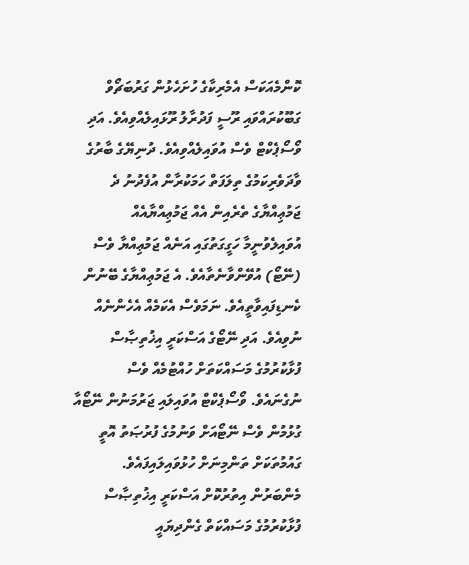ކޮންމެއަކަސް އެމެރިކާގެ ހުށަހެޅުން ގަރުބަޗޯވް ގަބޫކުރައްވައި ރޫސީ ފަދުރާލު ރޫޅައިލެއްވިއެވެ. އަދި ވޯސޯޕެކްޓް ވެސް އުވައިލެއްވިއެވެ. ދުނިޔޭގެ ބާރުގެ ވާދަވެރިކަމުގެ ތިލަފަތް ހަމަކުރާން އުފެދުނު ދެ ޖަމުޢިއްޔާގެ ތެރެއިން އެއް ޖަމުޢިއްޔާއެއް އުވައިލެވުނީމާ ހަގީގަތުގައި އަނެއް ޖަމުޢިއްޔާ ވެސް (ނޭޓޯ) އުވޭންވާނެތާއެވެ. އެ ޖަމުޢިއްޔާގެ ބޭނުން ކެނޑިފައިވާތީއެވެ. ނަމަވެސް އެކަމެއް އެހެންނެއް ނުވިއެވެ. އަދި ނޭޓޯގެ އަސްކަރީ އިޚުތިޞާސް ފުޅާކުރުމުގެ މަސައްކަތަށް ހުއްޓުމެއް ވެސް ނުގެނައެވެ. ވޯސޯޕެކްޓް އުވައިލައި ޖަރުމަނުން ނޭޓޯއާ ގުޅުމުން ވެސް ނޭޓޯއަށް ވަނުމުގެ ފުރުޞަތު އޮތީ ގައުމުތަކަށް ތަންމިނަށް ހުޅުވައިލައިފައެވެ. މެންބަރުން އިތުރުކޮށް އަސްކަރީ އިޚުތިޞާސް ފުޅާކުރުމުގެ މަސައްކަތް ގެންދިޔައީ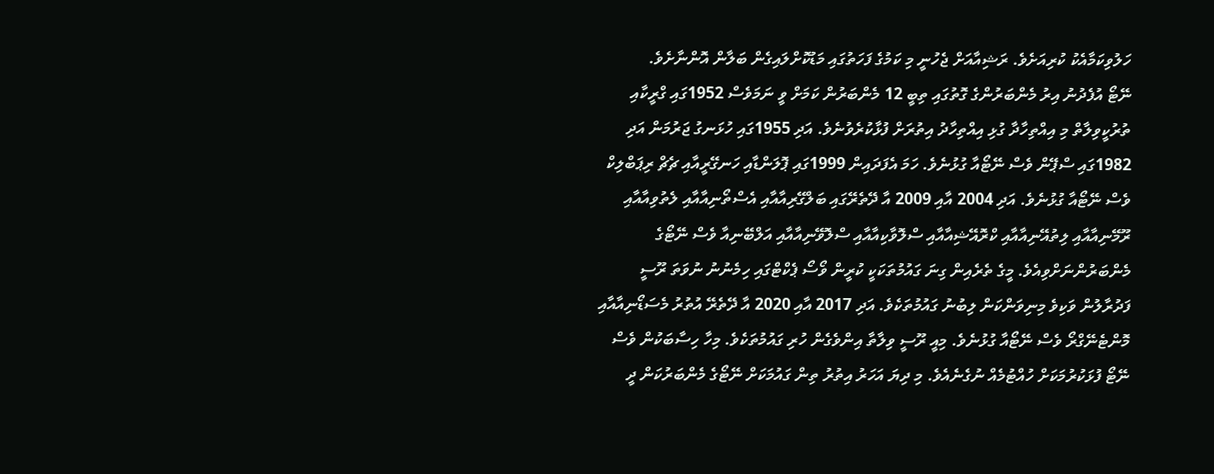ހަލުވިކަމާއެކު ކުރިއަށެވެ. ރަޝިއާއަށް ޖެހުނީ މި ކަމުގެ ފަހަތުގައި މަޑުކޮށްލައިގެން ބަލާން އޮންނާށެވެ.
ނޭޓޯ އުފެދުނު އިރު މެންބަރުންގެ ގޮތުގައި ތިބީ 12 މެންބަރުން ކަމަށް ވީ ނަމަވެސް 1952ގައި ގްރީކާއި ތުރުކީވިލާތް މި އިއްތިހާދާ ގުޅި އިއްތިހާދު އިތުރަށް ފުޅާކުރެވުނެވެ. އަދި 1955ގައި ހުޅަނގު ޖަރުމަން އަދި 1982ގައި ސްޕޭން ވެސް ނޭޓޯއާ ގުޅުނެވެ. ހަމަ އެފަދައިން 1999ގައި ޕޮލަންޑާއި ހަނގޭރީއާއި ޗެޗް ރިޕަބްލިކް ވެސް ނޭޓޯއާ ގުޅުނެވެ. އަދި 2004 އާއި 2009 އާ ދޭތެރޭގައި ބަލްގޭރިއާއާއި އެސްތޯނިއާއާއި ލެތުވިއާއާއި ރޫމޭނިއާއާއި ލިތުއޭނިއާއާއި ކްރޮއޭޝިއާއާއި ސްލޮވާކިއާއާއި ސްލޮވޭނިއާއާއި އަލްބޭނިއާ ވެސް ނޭޓޯގެ މެންބަރުންނަށްވިއެވެ. މީގެ ތެރެއިން ގިނަ ގައުމުތަކަކީ ކުރީން ވޯސޯ ޕެކްޓްގައި ހިމެނުނު ނުވަތަ ރޫސީ ފަދުރާލުން ވަކިވެ މިނިވަންކަން ލިބުނު ގައުމުތަކެވެ. އަދި 2017 އާއި 2020 އާ ދޭތެރޭ އުތުރު މެސަޑޯނިއާއާއި މޮންޓެނޭގްރޯ ވެސް ނޭޓޯއާ ގުޅުނެވެ. މިއީ ރޫސީ ވިލާތާ އިންވެގެން ހުރި ގައުމުތަކެވެ. މިހާ ހިސާބަކުން ވެސް ނޭޓޯ ފުޅަކުރުމަކަށް ހުއްޓުމެއް ނުގެނެއެވެ. މި ދިޔަ އަހަރު އިތުރު ތިން ގައުމަކަށް ނޭޓޯގެ މެންބަރުކަން ދީ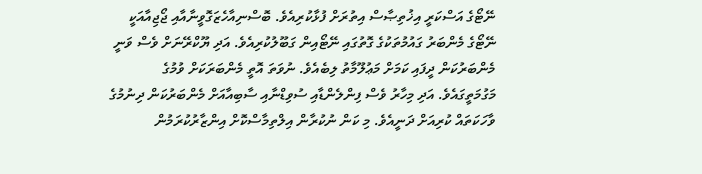ނޭޓޯގެ އަސްކަރީ އިޚުތިޞާސް އިތުރަށް ފުޅާކުރިއެވެ. ބޮސްނިއާހެޒަގޮވީނާއާއި ޖޯޖިއާއަކީ ނޭޓޯގެ މެންބަރު ގައުމުތަކުގެ ގޮތުގައި ނޭޓޯއިން ގަބޫލުކުރިއެވެ. އަދި ޔޫކްރޭނަށް ވެސް ވަނީ މެންބަރުކަން ދީފައި ކަމަށް މަޢުލޫމާތު ލިބެއެވެ. ނުވަތަ އޮތީ މެންބަރަކަށް ވުމުގެ މަގުމަތީގައެވެ. އަދި މިހާރު ވެސް ފިންލެންޑާއި ސުވިޑްނާއި ސާބިއާއަށް މެންބަރުކަން ދިނުމުގެ ވާހަކަތައް ކުރިއަށް ދަނީއެވެ. މި ކަން ނުކުރާން އިލްތިމާސްކޮށް އިންޒާރުކުރަމުން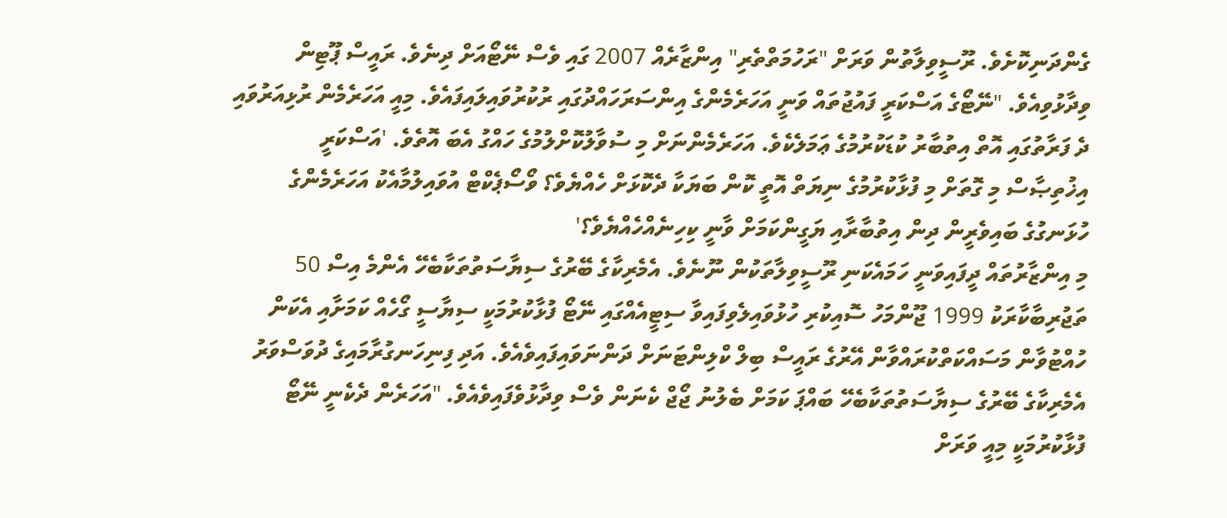ގެންދަނިކޮށެވެ. ރޫސީވިލާތުން ވަރަށް "ރަހުމަތްތެރި" އިންޒާރެއް 2007 ގައި ވެސް ނޭޓޯއަށް ދިނެވެ. ރައީސް ޕޫޓިން ވިދާޅުވިއެވެ. "ނޭޓޯގެ އަސްކަރީ ފައުޖުތައް ވަނީ އަހަރެމެންގެ އިންސަރަހައްދުގައި ރުކުރުވައިލައިފައެވެ. މިއީ އަހަރެމެން ރުޅިއަރުވައި ދެ ފަރާތުގައި އޮތް އިތުބާރު ކުޑަކުރުމުގެ ޢަމަލެކެވެ. އަހަރެމެންނަށް މި ސުވާލުކޮށްލުމުގެ ހައްގު އެބަ އޮތެވެ. 'އަސްކަރީ އިޚުތިޞާސް މި ގޮތަށް މި ފުޅާކުރުމުގެ ނިޔަތް އޮތީ ކޮން ބަޔަކާ ދެކޮޅަށް ހެއްޔެވެ؟ ވޯސޯޕެކްޓް އުވައިލުމާއެކު އަހަރެމެންގެ ހުޅަނގުގެ ބައިވެރީން ދިން އިތުބާރާއި ޔަގީންކަމަށް ވާނީ ކިހިނެއްހެއްޔެވެ؟'
މި އިންޒާރުތައް ދީފައިވަނީ ހަމައެކަނި ރޫސީވިލާތަކުން ނޫނެވެ. އެމެރިކާގެ ބޭރުގެ ސިޔާސަތުތަކާބެހޭ އެންމެ އިސް 50 ތަޖުރިބާކާރަކު 1999 ޖޫންމަހު ސޮއިކުރި ހުޅުވައިލެވިފައިވާ ސިޓީއެއްގައި ނޭޓޯ ފުޅާކުރުމަކީ ސިޔާސީ ގޯހެއް ކަމަށާއި އެކަން ހުއްޓުވާން މަސައްކަތްކުރައްވާން އޭރުގެ ރައީސް ބިލް ކްލިންޓަނަށް ދަންނަވައިފައިވެއެވެ. އަދި ފިނިހަނގުރާމައިގެ ދުވަސްވަރު އެމެރިކާގެ ބޭރުގެ ސިޔާސަތުތަކާބެހޭ ބައްޕަ ކަމަށް ބެލުނު ޖޯޖް ކެނަން ވެސް ވިދާޅުވެފައިވެއެވެ. "އަހަރެން ދެކެނީ ނޭޓޯ ފުޅާކުރުމަކީ މިއީ ވަރަށް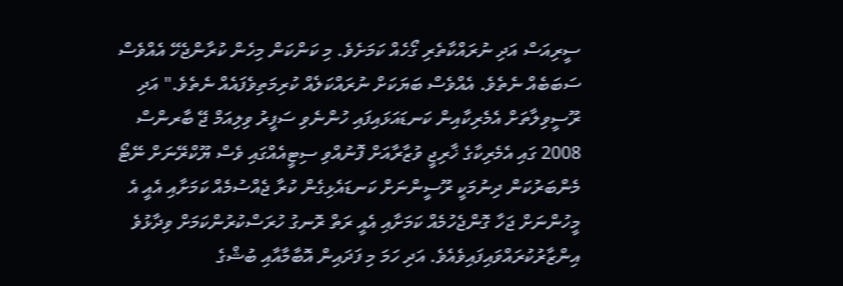ސީރިއަސް އަދި ނުރައްކާތެރި ގޯހެއް ކަމަށެވެ. މި ކަންކަން މިހެން ކުރާންޖެހޭ އެއްވެސް ސަބަބެއް ނެތެވެ. އެއްވެސް ބަޔަކަށް ނުރައްކަލެއް ކުރިމަތިވެފައެއް ނެތެވެ." އަދި ރޫސީވިލާތަށް އެމެރިކާއިން ކަނޑައަޅައިފައި ހުންނެވި ސަފީރު ވިލިއަމް ޖޭ ބާރންސް 2008 ގައި އެމެރިކާގެ ޚާރިޖީ ވުޒާރާއަށް ފޮނުއްވި ސިޓީއެއްގައި ވެސް ޔޫކްރޭނަށް ނޭޓޯ މެންބަރުކަން ދިނުމަކީ ރޫސީންނަށް ކަނޑައެޅިގެން ކުރާ ޖެއްސުމެއް ކަމަށާއި އެއީ އެ މީހުންނަށް ޖަހާ ގޮންޖެހުމެއް ކަމަށާއި އެއީ ރަތް ރޮނގު ހުރަސްކުރުންކަމަށް ވިދާޅުވެ އިންޒާރުކުރައްވައިފައިވެއެވެ. އަދި ހަމަ މި ފަދައިން އޮބާމާއާއި ބުޝްގެ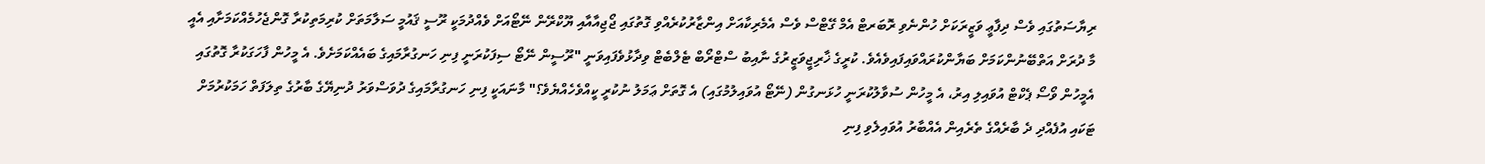ރިޔާސަތުގައި ވެސް ދިފާޢީ ވަޒީރަކަށް ހުންނެވި ރޮބަރޓް އެމް ގޭޓްސް ވެސް އެމެރިކާއަށް އިންޒާރުކުރެއްވި ގޮތުގައި ޖޯޖިއާއާއި ޔޫކްރޭން ނޭޓޯއަށް ވެއްދުމަކީ ރޫސީ ޤައުމީ ސަލާމަތަށް ކުރިމަތިކުރާ ގޮންޖެހުމެއްކަމަށާއި އެއީ މާ ދުރަށް އަތްބޭނުންކަމަށް ބަޔާންކުރައްވައިފައިވެއެވެ. ކުރީގެ ޚާރިޖީވަޒީރުގެ ނާއިބު ސްޓްރޯބް ޓެލްބެޓް ވިދާޅުވެފައިވަނީ "ރޫސީން ނޭޓޯ ސިފަކުރަނީ ފިނި ހަނގުރާމައިގެ ބައެއްކަމަށެވެ. އެ މީހުން ފާހަގަކުރާ ގޮތުގައި އެމީހުން ވޯސޯ ޕެކްޓް އުވައިލި އިރު، އެ މީހުން ސުވާލުކުރަނީ ހުޅަނގުން (ނޭޓޯ އުވައިލުމުގައި) އެ ގޮތަށް ޢަމަލު ނުކުރީ ކީއްވެހެއްޔެވެ؟" މާނައަކީ ފިނި ހަނގުރާމައިގެ ދުވަސްވަރު ދުނިޔޭގެ ބާރުގެ ތިލަފަތް ހަމަކުރުމަށް ޓަކައި އުފެއްދި ދެ ބާރެއްގެ ތެރެއިން އެއްބާރު އުވައިލެވި ފިނި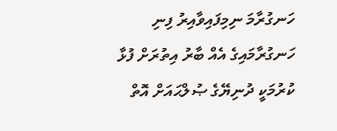ހަނގުރާމަ ނިމިފައިވާއިރު ފިނި ހަނގުރާމައިގެ އެއް ބާރު އިތުރަށް ފުޅާ ކުރުމަކީ ދުނިޔޭގެ ޞުލްޙައަށް އޮތް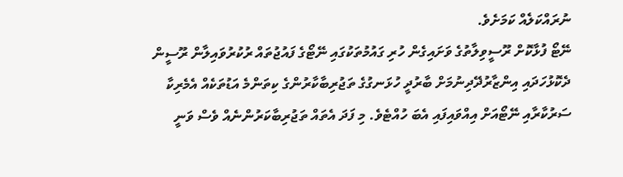ނުރައްކަލެއް ކަމަށެވެ.
ނޭޓޯ ފުޅާކޮށް ރޫސީވިލާތުގެ ވަށައިގެން ހުރި ގައުމުތަކުގައި ނޭޓޯގެ ފައުޖުތައް ރުކުރުވައިލާން ރޫސީން ދެކޮޅުހަދައި އިންޒާރުދޭދިނުމަށް ބާރުދީ ހުޅަނގުގެ ތަޖުރިބާކާރުންގެ ކިތަންމެ އަޑުތަކެއް އެމެރިކާ ސަރުކާރާއި ނޭޓޯއަށް އިއްވައިފައި އެބަ ހުއްޓެވެ. މި ފަދަ އެތައް ތަޖުރިބާކަރުންނެއް ވެސް ވަނީ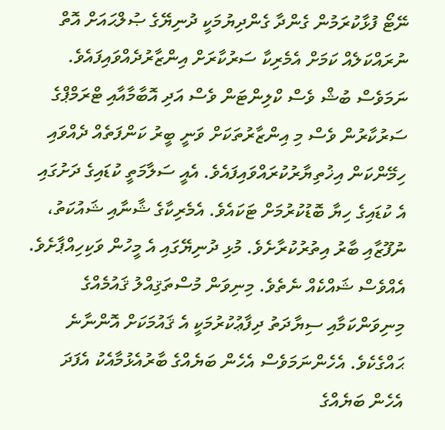ނޭޓޯ ފުޅާކުރަމުން ގެންދާ ގެންދިޔުމަކީ ދުނިޔޭގެ ޞުލްޙައަށް އޮތް ނުރައްކަލެއް ކަމަށް އެމެރިކާ ސަރުކާރަށް އިންޒާރުދެއްވައިފައެވެ. ނަމަވެސް ބުޝް ވެސް ކްލިންޓަން ވެސް އަދި އޮބާމާއާއި ޓްރަމްޕްގެ ސަރުކާރުން ވެސް މި އިންޒާރުތަކަށް ވަނީ ބީރު ކަންފަތެއް ދެއްވައި ހިމޭންކަން އިޚުތިޔާރުކުރައްވައިފައެވެ. އެއީ ސަލާމަތީ ކުޑައިގެ ދަށުގައި އެ ކުޑައިގެ ހިޔާ ބޮޑުކުރުމަށް ޓަކައެވެ. އެމެރިކާގެ ޝާނާއި ޝައުކަތު، ނުފޫޒާއި ބާރު އިތުރުކުރާށެވެ. މުޅި ދުނިޔޭގައި އެ މީހުން ވަކިހިއްޕާށެވެ.
އެއްވެސް ޝައްކެއް ނެތެވެ. މިނިވަން މުސްތަޤިއްލު ޤައުމެއްގެ މިނިވަންކަމާއި ސިޔާދަތު ދިފާޢުކުރުމަކީ އެ ޤައުމަކަށް އޮންނާނެ ޙައްގެކެވެ. އެހެންނަމަވެސް އެހެން ބަޔެއްގެ ބާރުއެޅުމާއެކު އެފަދަ އެހެން ބަޔެއްގެ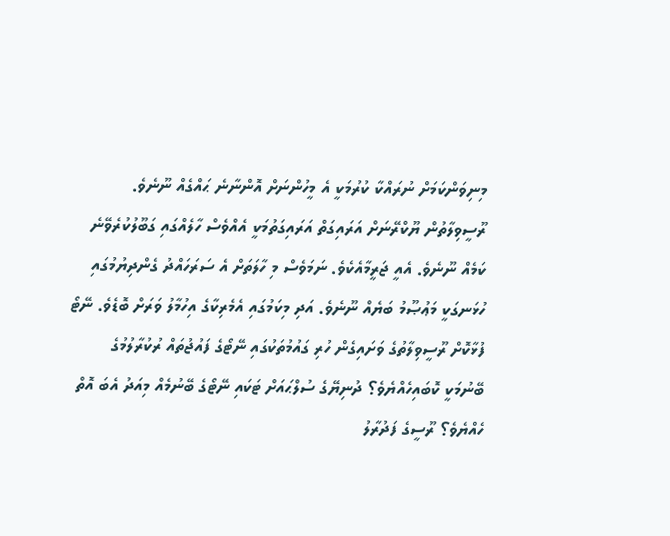މިނިވަންކަމަށް ނުރައްކާ ކުރުމަކީ އެ މީހުންނަށް އޮންނާނެ ޙައްގެއް ނޫނެވެ.
ރޫސީވިލާތުން ޔޫކްރޭނަށް އަރައިގަތް އަރައިގަތުމަކީ އެއްވެސް ހާލެއްގައި ގަބޫލުކުރެވޭނެ ކަމެއް ނޫނެވެ. އެއީ ޖަރީމާއެކެވެ. ނަމަވެސް މި ހާލަތަށް އެ ސަރަހައްދު ގެންދިޔުމުގައި ހުޅަނގަކީ މަޢުޞޫމު ބަޔެއް ނޫނެވެ. އަދި މިކަމުގައި އެމެރިކާގެ އިހުމާލު ވަރަށް ބޮޑެވެ. ނޭޓޯ ފުޅާކޮށް ރޫސީވިލާތުގެ ވަށައިގެން ހުރި ގައުމުތަކުގައި ނޭޓޯގެ ފައުޖުތައް ރުކުރާލުމުގެ ބޭނުމަކީ ކޮބައިހެއްޔެވެ؟ ދުނިޔޭގެ ސުލްޙައަށް ޓަކައި ނޭޓޯގެ ބޭނުމެއް މިއަދު އެބަ އޮތް ހެއްޔެވެ؟ ރޫސީގެ ފަދުރާލު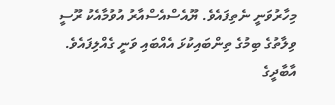މިހާރުވަނީ ނެތިފައެވެ. ޔޫއެސްއެސްއާރު އުވުމާއެކު ރޫސީ ވިލާތުގެ ބިމުގެ ތިންބައިކުޅަ އެއްބައި ވަނީ ގެއްލިފައެވެ. އާބާދީގެ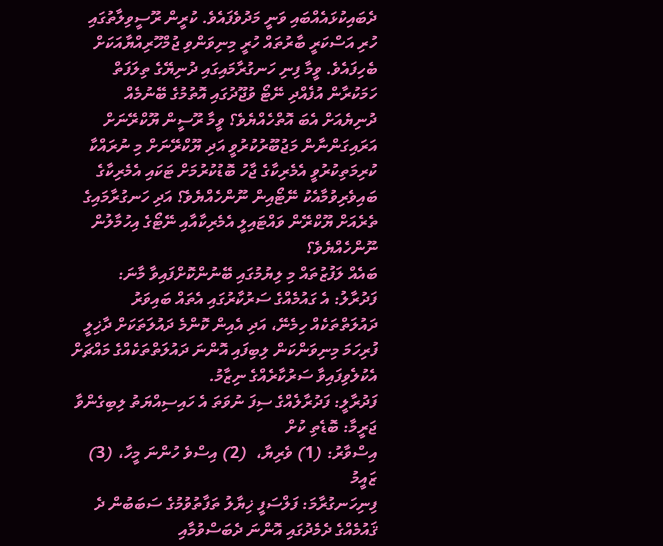ދެބައިކުޅައެއްބައި ވަނީ މަދުވެފައެވެ. ކުރީން ރޫސީވިލާތުގައި ހުރި އަސްކަރީ ބާރުތައް ހުރީ މިނިވަންވި ޖުމްހޫރިއްޔާއަކަށް ބެހިފައެވެ. ވީމާ ފިނި ހަނގުރާމައިގައި ދުނިޔޭގެ ތިލަފަތް ހަމަކުރާން އުފެއްދި ނޭޓޯ ވުޖޫދުގައި އޮތުމުގެ ބޭނުމެއް ދުނިޔެއަށް އެބަ އޮތްހެއްޔެވެ؟ ވީމާ ރޫސީން ޔޫކްރޭނަށް އަރައިގަންނާން މަޖުބޫރުކުރުވީ އަދި ޔޫކްރޭނަށް މި ނުރައްކާ ކުރިމަތިކުރުވީ އެމެރިކާގެ ޖާހު ބޮޑުކުރުމަށް ޓަކައި އެމެރިކާގެ ބައިވެރިވުމާއެކު ނޭޓޯއިން ނޫންހެއްޔެވެ؟ އަދި ހަނގުރާމައިގެ ތެރެއަށް ޔޫކްރޭން ވައްޓައިލީ އެމެރިކާއާއި ނޭޓޯގެ އިހުމާލުން ނޫންހެއްޔެވެ؟
ބައެއް ލަފުޒުތައް މި ލިޔުމުގައި ބޭނުންކޮށްފައިވާ މާނަ:
ފަދުރާލު: އެ ގައުމެއްގެ ސަރުކާރުގައި އެތައް ބައިވަރު ދައުލަތްތަކެއް ހިމެނޭ، އަދި އެއިން ކޮންމެ ދައުލަތަކަށް ދާޚިލީ ފުރިހަމަ މިނިވަންކަން ލިބިފައި އޮންނަ ދައުލަތްތަކެއްގެ މައްޗަށް އެކުލެވިފައިވާ ސަރުކާރެއްގެ ނިޒާމު.
ފަދުރާލީ: ފަދުރާލެއްގެ ސިފަ ނުވަތަ އެ ހައިސިއްޔަތު ލިބިގެންވާ
ޖަރީމާ: ބޮޑެތި ކުށް
އިސްވާރު: (1) ވެރިޔާ،  (2) އިސްވެ ހުންނަ މީހާ، (3) ޒައީމު
ފިނިހަނގުރާމަ: ފަލްސަފީ ޚިޔާލު ތަފާތުވުމުގެ ސަބަބުން ދެ ޤައުމެއްގެ ދެމެދުގައި އޮންނަ ދެބަސްވުމާއި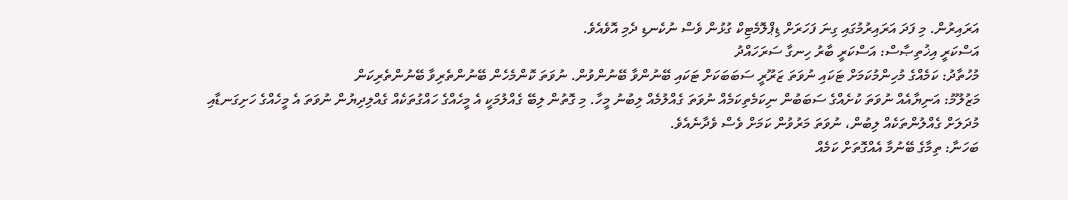އަރައިރުން. މި ފަދަ އަރައިރުމުގައި ގިނަ ފަހަރަށް ޑިޕްލޮމެޓިކް ގުޅުން ވެސް ނުކެނޑި ދެމި އޮވެއެވެ.
އަސްކަރީ އިޚުތިޞާސް: އަސްކަރީ ބާރު ހިނގާ ސަރަހައްދު
މުހުތާދު: ކަމެއްގެ މުހިންމުކަމަށް ޓަކައި ނުވަތަ ޒަރޫރީ ސަބަބަކަށް ޓަކައި ބޭނުންވާ ބޭނުންވުން. ނުވަތަ ކޮންމެހެން ބޭނުންތެރިވާ ބޭނުންތެރިކަން
މަޒުލޫމު: އަނިޔާއެއް ނުވަތަ ކުށެއްގެ ސަބަބުން ނިކަމެތިކަމެއް ނުވަތަ ގެއްލުމެއް ލިބުނު މީހާ. މި ގޮތުން ލިބޭ ގެއްލުމަކީ އެ މީހެއްގެ ހައްގުތަކެއް ގެއްލިދިޔުން ނުވަތަ އެ މީހެއްގެ ހަށިގަނޑާއި މުދަލަށް ގެއްލުންތަކެއް ލިބުން، ނުވަތަ މަރުވުން ކަމަށް ވެސް ވެދާނެއެވެ.
ބަހަނާ: ތިމާގެ ބޭނުމާ އެއްގޮތަށް ކަމެއް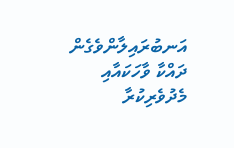އަނބުރައިލާންވެގެން ދައްކާ ވާހަކައާއި މެދުވެރިކުރާ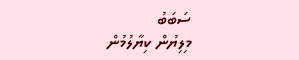ސަބަބު
މިލިޔުން ކިޔާލުމުން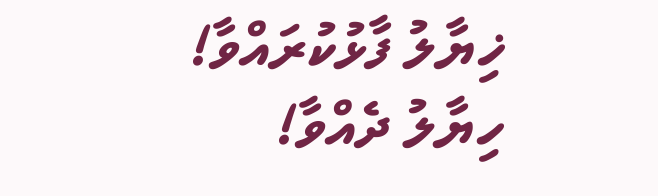ޚިޔާލު ފާޅުކުރައްވާ!
ހިޔާލު ދެއްވާ!